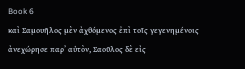Book 6
καὶ Σαμουῆλος μὲν ἀχθόμενος ἐπὶ τοῖς γεγενημένοις ἀνεχώρησε παρʼ αὑτὸν, Σαοῦλος δὲ εἰς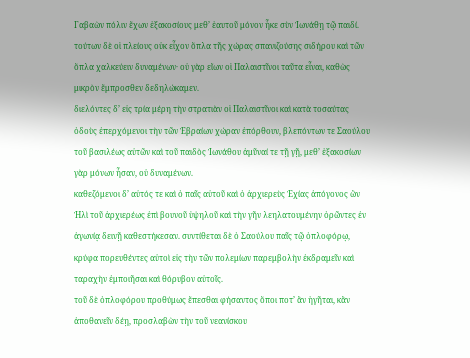Γαβαὼν πόλιν ἔχων ἑξακοσίους μεθʼ ἑαυτοῦ μόνον ἧκε σὺν Ἰωνάθῃ τῷ παιδί. τούτων δὲ οἱ πλείους οὐκ εἶχον ὅπλα τῆς χώρας σπανιζούσης σιδήρου καὶ τῶν ὅπλα χαλκεύειν δυναμένων· οὐ γὰρ εἴων οἱ Παλαιστῖνοι ταῦτα εἶναι, καθὼς μικρὸν ἔμπροσθεν δεδηλώκαμεν.
διελόντες δʼ εἰς τρία μέρη τὴν στρατιὰν οἱ Παλαιστῖνοι καὶ κατὰ τοσαύτας ὁδοὺς ἐπερχόμενοι τὴν τῶν Ἑβραίων χώραν ἐπόρθουν, βλεπόντων τε Σαούλου τοῦ βασιλέως αὐτῶν καὶ τοῦ παιδὸς Ἰωνάθου ἀμῦναί τε τῇ γῇ, μεθʼ ἑξακοσίων γὰρ μόνων ἦσαν, οὐ δυναμένων.
καθεζόμενοι δʼ αὐτός τε καὶ ὁ παῖς αὐτοῦ καὶ ὁ ἀρχιερεὺς Ἐχίας ἀπόγονος ὢν Ἠλὶ τοῦ ἀρχιερέως ἐπὶ βουνοῦ ὑψηλοῦ καὶ τὴν γῆν λεηλατουμένην ὁρῶντες ἐν ἀγωνίᾳ δεινῇ καθεστήκεσαν. συντίθεται δὲ ὁ Σαούλου παῖς τῷ ὁπλοφόρῳ, κρύφα πορευθέντες αὐτοὶ εἰς τὴν τῶν πολεμίων παρεμβολὴν ἐκδραμεῖν καὶ ταραχὴν ἐμποιῆσαι καὶ θόρυβον αὐτοῖς.
τοῦ δὲ ὁπλοφόρου προθύμως ἕπεσθαι φήσαντος ὅποι ποτʼ ἂν ἡγῆται, κἂν ἀποθανεῖν δέῃ, προσλαβὼν τὴν τοῦ νεανίσκου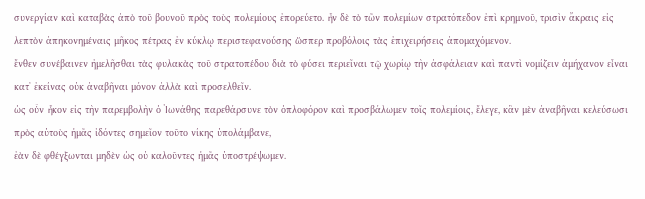συνεργίαν καὶ καταβὰς ἀπὸ τοῦ βουνοῦ πρὸς τοὺς πολεμίους ἐπορεύετο. ἦν δὲ τὸ τῶν πολεμίων στρατόπεδον ἐπὶ κρημνοῦ, τρισὶν ἄκραις εἰς λεπτὸν ἀπηκονημέναις μῆκος πέτρας ἐν κύκλῳ περιστεφανούσης ὥσπερ προβόλοις τὰς ἐπιχειρήσεις ἀπομαχόμενον.
ἔνθεν συνέβαινεν ἠμελῆσθαι τὰς φυλακὰς τοῦ στρατοπέδου διὰ τὸ φύσει περιεῖναι τῷ χωρίῳ τὴν ἀσφάλειαν καὶ παντὶ νομίζειν ἀμήχανον εἶναι κατʼ ἐκείνας οὐκ ἀναβῆναι μόνον ἀλλὰ καὶ προσελθεῖν.
ὡς οὖν ἧκον εἰς τὴν παρεμβολὴν ὁ Ἰωνάθης παρεθάρσυνε τὸν ὁπλοφόρον καὶ προσβάλωμεν τοῖς πολεμίοις, ἔλεγε, κἂν μὲν ἀναβῆναι κελεύσωσι πρὸς αὑτοὺς ἡμᾶς ἰδόντες σημεῖον τοῦτο νίκης ὑπολάμβανε,
ἐὰν δὲ φθέγξωνται μηδὲν ὡς οὐ καλοῦντες ἡμᾶς ὑποστρέψωμεν.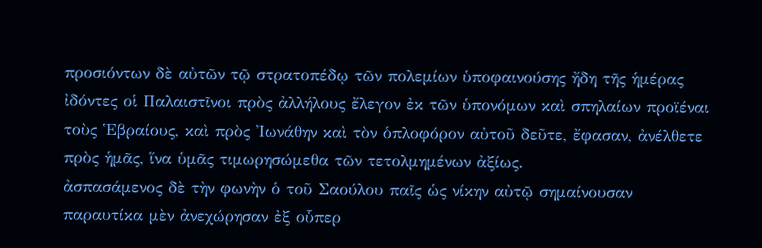προσιόντων δὲ αὐτῶν τῷ στρατοπέδῳ τῶν πολεμίων ὑποφαινούσης ἤδη τῆς ἡμέρας ἰδόντες οἱ Παλαιστῖνοι πρὸς ἀλλήλους ἔλεγον ἐκ τῶν ὑπονόμων καὶ σπηλαίων προϊέναι τοὺς Ἑβραίους, καὶ πρὸς Ἰωνάθην καὶ τὸν ὁπλοφόρον αὐτοῦ δεῦτε, ἔφασαν, ἀνέλθετε πρὸς ἡμᾶς, ἵνα ὑμᾶς τιμωρησώμεθα τῶν τετολμημένων ἀξίως.
ἀσπασάμενος δὲ τὴν φωνὴν ὁ τοῦ Σαούλου παῖς ὡς νίκην αὐτῷ σημαίνουσαν παραυτίκα μὲν ἀνεχώρησαν ἐξ οὗπερ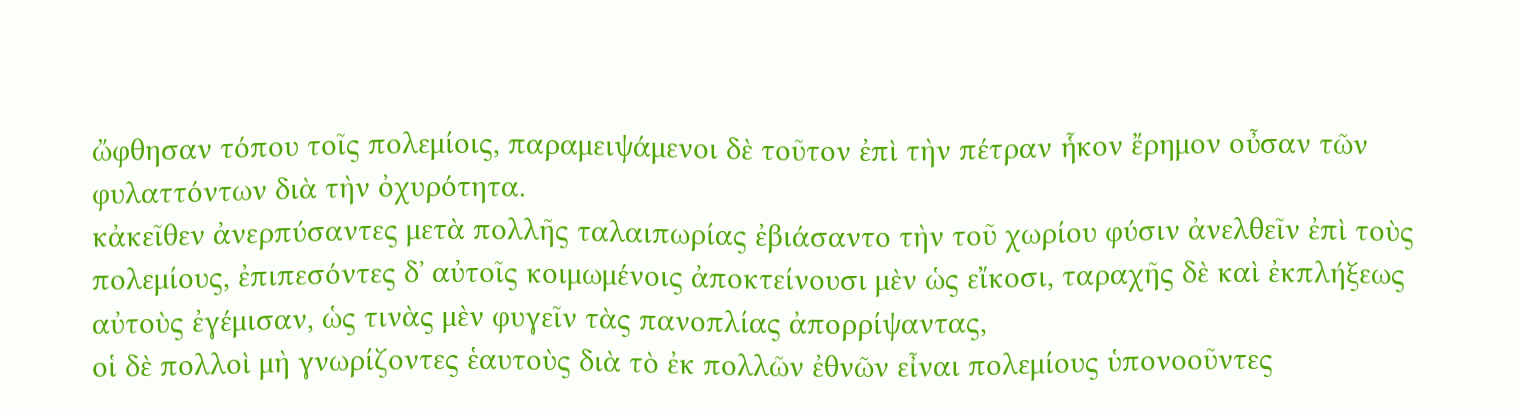ὤφθησαν τόπου τοῖς πολεμίοις, παραμειψάμενοι δὲ τοῦτον ἐπὶ τὴν πέτραν ἧκον ἔρημον οὖσαν τῶν φυλαττόντων διὰ τὴν ὀχυρότητα.
κἀκεῖθεν ἀνερπύσαντες μετὰ πολλῆς ταλαιπωρίας ἐβιάσαντο τὴν τοῦ χωρίου φύσιν ἀνελθεῖν ἐπὶ τοὺς πολεμίους, ἐπιπεσόντες δʼ αὐτοῖς κοιμωμένοις ἀποκτείνουσι μὲν ὡς εἴκοσι, ταραχῆς δὲ καὶ ἐκπλήξεως αὐτοὺς ἐγέμισαν, ὡς τινὰς μὲν φυγεῖν τὰς πανοπλίας ἀπορρίψαντας,
οἱ δὲ πολλοὶ μὴ γνωρίζοντες ἑαυτοὺς διὰ τὸ ἐκ πολλῶν ἐθνῶν εἶναι πολεμίους ὑπονοοῦντες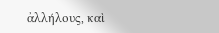ἀλλήλους, καὶ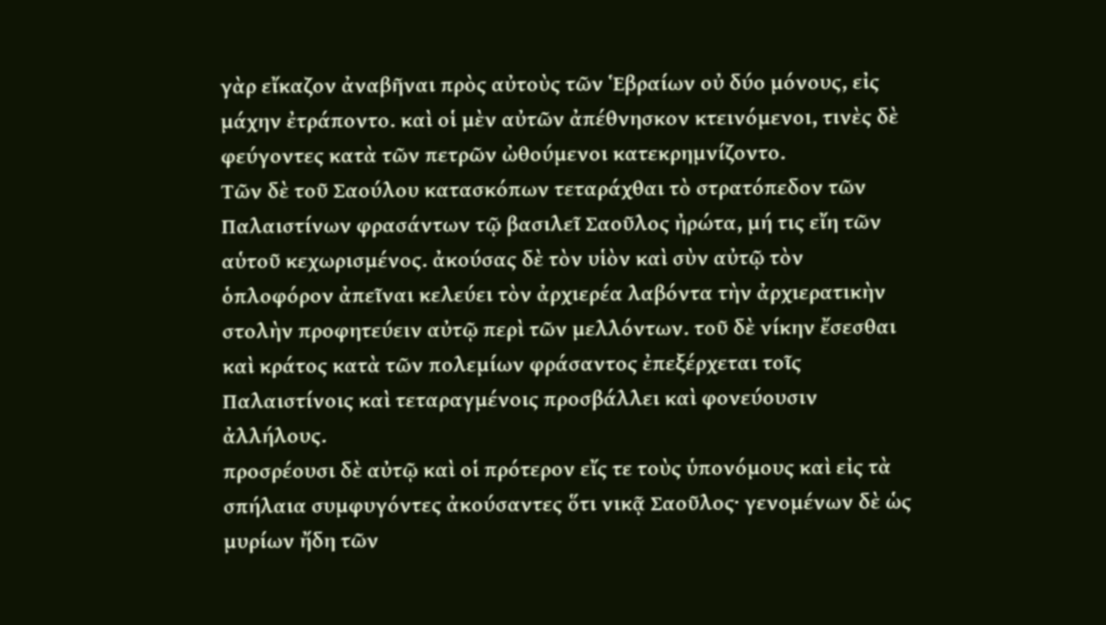γὰρ εἴκαζον ἀναβῆναι πρὸς αὐτοὺς τῶν Ἑβραίων οὐ δύο μόνους, εἰς μάχην ἐτράποντο. καὶ οἱ μὲν αὐτῶν ἀπέθνησκον κτεινόμενοι, τινὲς δὲ φεύγοντες κατὰ τῶν πετρῶν ὠθούμενοι κατεκρημνίζοντο.
Τῶν δὲ τοῦ Σαούλου κατασκόπων τεταράχθαι τὸ στρατόπεδον τῶν Παλαιστίνων φρασάντων τῷ βασιλεῖ Σαοῦλος ἠρώτα, μή τις εἴη τῶν αὑτοῦ κεχωρισμένος. ἀκούσας δὲ τὸν υἱὸν καὶ σὺν αὐτῷ τὸν ὁπλοφόρον ἀπεῖναι κελεύει τὸν ἀρχιερέα λαβόντα τὴν ἀρχιερατικὴν στολὴν προφητεύειν αὐτῷ περὶ τῶν μελλόντων. τοῦ δὲ νίκην ἔσεσθαι καὶ κράτος κατὰ τῶν πολεμίων φράσαντος ἐπεξέρχεται τοῖς Παλαιστίνοις καὶ τεταραγμένοις προσβάλλει καὶ φονεύουσιν ἀλλήλους.
προσρέουσι δὲ αὐτῷ καὶ οἱ πρότερον εἴς τε τοὺς ὑπονόμους καὶ εἰς τὰ σπήλαια συμφυγόντες ἀκούσαντες ὅτι νικᾷ Σαοῦλος· γενομένων δὲ ὡς μυρίων ἤδη τῶν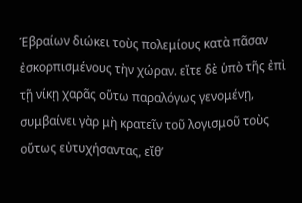Ἑβραίων διώκει τοὺς πολεμίους κατὰ πᾶσαν ἐσκορπισμένους τὴν χώραν. εἴτε δὲ ὑπὸ τῆς ἐπὶ τῇ νίκῃ χαρᾶς οὕτω παραλόγως γενομένῃ, συμβαίνει γὰρ μὴ κρατεῖν τοῦ λογισμοῦ τοὺς οὕτως εὐτυχήσαντας, εἴθʼ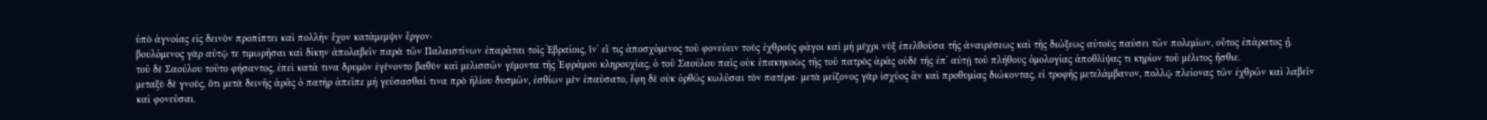ὑπὸ ἀγνοίας εἰς δεινὸν προπίπτει καὶ πολλὴν ἔχον κατάμεμψιν ἔργον·
βουλόμενος γὰρ αὑτῷ τε τιμωρῆσαι καὶ δίκην ἀπολαβεῖν παρὰ τῶν Παλαιστίνων ἐπαρᾶται τοῖς Ἑβραίοις, ἵνʼ εἴ τις ἀποσχόμενος τοῦ φονεύειν τοὺς ἐχθροὺς φάγοι καὶ μὴ μέχρι νὺξ ἐπελθοῦσα τῆς ἀναιρέσεως καὶ τῆς διώξεως αὐτοὺς παύσει τῶν πολεμίων, οὗτος ἐπάρατος ᾖ.
τοῦ δὲ Σαούλου τοῦτο φήσαντος, ἐπεὶ κατά τινα δρυμὸν ἐγένοντο βαθὺν καὶ μελισσῶν γέμοντα τῆς Ἐφράμου κληρουχίας, ὁ τοῦ Σαούλου παῖς οὐκ ἐπακηκοὼς τῆς τοῦ πατρὸς ἀρᾶς οὐδὲ τῆς ἐπʼ αὐτῇ τοῦ πλήθους ὁμολογίας ἀποθλίψας τι κηρίον τοῦ μέλιτος ἤσθιε.
μεταξὺ δὲ γνοὺς, ὅτι μετὰ δεινῆς ἀρᾶς ὁ πατὴρ ἀπεῖπε μὴ γεύσασθαί τινα πρὸ ἡλίου δυσμῶν, ἐσθίων μὲν ἐπαύσατο, ἔφη δὲ οὐκ ὀρθῶς κωλῦσαι τὸν πατέρα· μετὰ μείζονος γὰρ ἰσχύος ἂν καὶ προθυμίας διώκοντας, εἰ τροφῆς μετελάμβανον, πολλῷ πλείονας τῶν ἐχθρῶν καὶ λαβεῖν καὶ φονεῦσαι.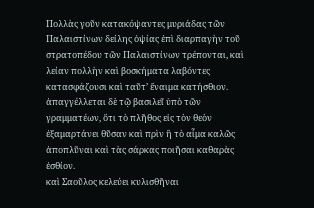Πολλὰς γοῦν κατακόψαντες μυριάδας τῶν Παλαιστίνων δείλης ὀψίας ἐπὶ διαρπαγὴν τοῦ στρατοπέδου τῶν Παλαιστίνων τρέπονται, καὶ λείαν πολλὴν καὶ βοσκήματα λαβόντες κατασφάζουσι καὶ ταῦτʼ ἔναιμα κατήσθιον. ἀπαγγέλλεται δὲ τῷ βασιλεῖ ὑπὸ τῶν γραμματέων, ὅτι τὸ πλῆθος εἰς τὸν θεὸν ἐξαμαρτάνει θῦσαν καὶ πρὶν ἢ τὸ αἷμα καλῶς ἀποπλῦναι καὶ τὰς σάρκας ποιῆσαι καθαρὰς ἐσθίον.
καὶ Σαοῦλος κελεύει κυλισθῆναι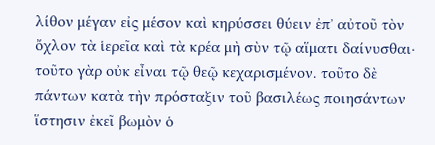λίθον μέγαν εἰς μέσον καὶ κηρύσσει θύειν ἐπʼ αὐτοῦ τὸν ὄχλον τὰ ἱερεῖα καὶ τὰ κρέα μὴ σὺν τῷ αἵματι δαίνυσθαι· τοῦτο γὰρ οὐκ εἶναι τῷ θεῷ κεχαρισμένον. τοῦτο δὲ πάντων κατὰ τὴν πρόσταξιν τοῦ βασιλέως ποιησάντων ἵστησιν ἐκεῖ βωμὸν ὁ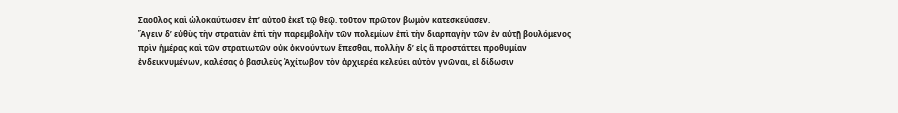Σαοῦλος καὶ ὡλοκαύτωσεν ἐπʼ αὐτοῦ ἐκεῖ τῷ θεῷ. τοῦτον πρῶτον βωμὸν κατεσκεύασεν.
Ἄγειν δʼ εὐθὺς τὴν στρατιὰν ἐπὶ τὴν παρεμβολὴν τῶν πολεμίων ἐπὶ τὴν διαρπαγὴν τῶν ἐν αὐτῇ βουλόμενος πρὶν ἡμέρας καὶ τῶν στρατιωτῶν οὐκ ὀκνούντων ἕπεσθαι, πολλὴν δʼ εἰς ἃ προστάττει προθυμίαν ἐνδεικνυμένων, καλέσας ὁ βασιλεὺς Ἀχίτωβον τὸν ἀρχιερέα κελεύει αὐτὸν γνῶναι, εἰ δίδωσιν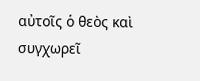αὐτοῖς ὁ θεὸς καὶ συγχωρεῖ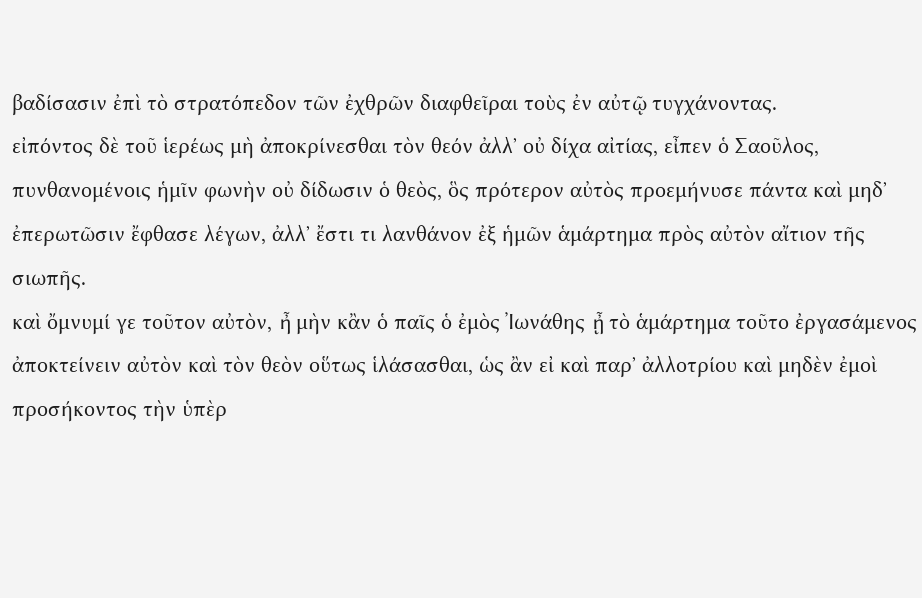βαδίσασιν ἐπὶ τὸ στρατόπεδον τῶν ἐχθρῶν διαφθεῖραι τοὺς ἐν αὐτῷ τυγχάνοντας.
εἰπόντος δὲ τοῦ ἱερέως μὴ ἀποκρίνεσθαι τὸν θεόν ἀλλʼ οὐ δίχα αἰτίας, εἶπεν ὁ Σαοῦλος, πυνθανομένοις ἡμῖν φωνὴν οὐ δίδωσιν ὁ θεὸς, ὃς πρότερον αὐτὸς προεμήνυσε πάντα καὶ μηδʼ ἐπερωτῶσιν ἔφθασε λέγων, ἀλλʼ ἔστι τι λανθάνον ἐξ ἡμῶν ἁμάρτημα πρὸς αὐτὸν αἴτιον τῆς σιωπῆς.
καὶ ὄμνυμί γε τοῦτον αὐτὸν, ἦ μὴν κἂν ὁ παῖς ὁ ἐμὸς Ἰωνάθης ᾖ τὸ ἁμάρτημα τοῦτο ἐργασάμενος ἀποκτείνειν αὐτὸν καὶ τὸν θεὸν οὕτως ἱλάσασθαι, ὡς ἂν εἰ καὶ παρʼ ἀλλοτρίου καὶ μηδὲν ἐμοὶ προσήκοντος τὴν ὑπὲρ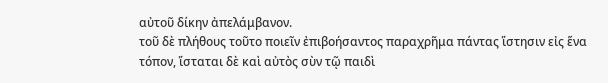αὐτοῦ δίκην ἀπελάμβανον.
τοῦ δὲ πλήθους τοῦτο ποιεῖν ἐπιβοήσαντος παραχρῆμα πάντας ἵστησιν εἰς ἕνα τόπον, ἵσταται δὲ καὶ αὐτὸς σὺν τῷ παιδὶ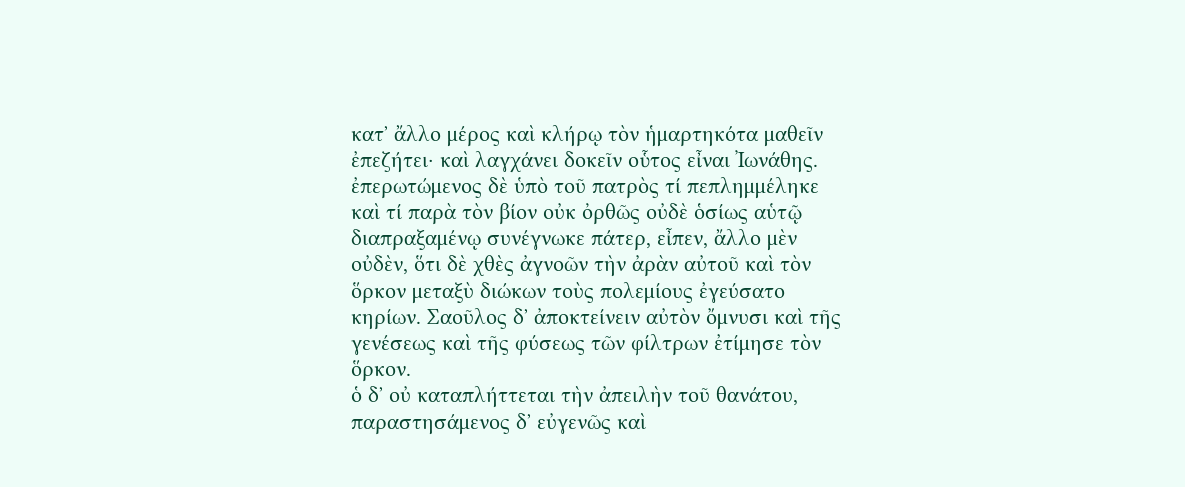κατʼ ἄλλο μέρος καὶ κλήρῳ τὸν ἡμαρτηκότα μαθεῖν ἐπεζήτει· καὶ λαγχάνει δοκεῖν οὗτος εἶναι Ἰωνάθης.
ἐπερωτώμενος δὲ ὑπὸ τοῦ πατρὸς τί πεπλημμέληκε καὶ τί παρὰ τὸν βίον οὐκ ὀρθῶς οὐδὲ ὁσίως αὑτῷ διαπραξαμένῳ συνέγνωκε πάτερ, εἶπεν, ἄλλο μὲν οὐδὲν, ὅτι δὲ χθὲς ἀγνοῶν τὴν ἀρὰν αὐτοῦ καὶ τὸν ὅρκον μεταξὺ διώκων τοὺς πολεμίους ἐγεύσατο κηρίων. Σαοῦλος δʼ ἀποκτείνειν αὐτὸν ὄμνυσι καὶ τῆς γενέσεως καὶ τῆς φύσεως τῶν φίλτρων ἐτίμησε τὸν ὅρκον.
ὁ δʼ οὐ καταπλήττεται τὴν ἀπειλὴν τοῦ θανάτου, παραστησάμενος δʼ εὐγενῶς καὶ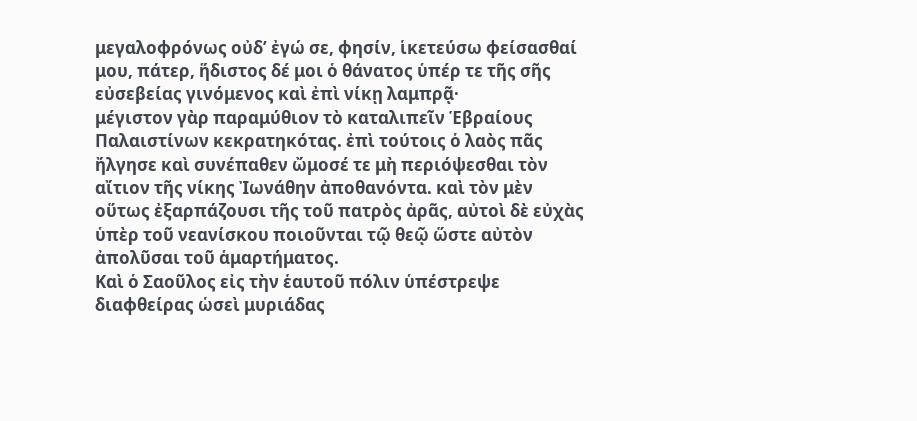μεγαλοφρόνως οὐδʼ ἐγώ σε, φησίν, ἱκετεύσω φείσασθαί μου, πάτερ, ἥδιστος δέ μοι ὁ θάνατος ὑπέρ τε τῆς σῆς εὐσεβείας γινόμενος καὶ ἐπὶ νίκῃ λαμπρᾷ·
μέγιστον γὰρ παραμύθιον τὸ καταλιπεῖν Ἑβραίους Παλαιστίνων κεκρατηκότας. ἐπὶ τούτοις ὁ λαὸς πᾶς ἤλγησε καὶ συνέπαθεν ὤμοσέ τε μὴ περιόψεσθαι τὸν αἴτιον τῆς νίκης Ἰωνάθην ἀποθανόντα. καὶ τὸν μὲν οὕτως ἐξαρπάζουσι τῆς τοῦ πατρὸς ἀρᾶς, αὐτοὶ δὲ εὐχὰς ὑπὲρ τοῦ νεανίσκου ποιοῦνται τῷ θεῷ ὥστε αὐτὸν ἀπολῦσαι τοῦ ἁμαρτήματος.
Καὶ ὁ Σαοῦλος εἰς τὴν ἑαυτοῦ πόλιν ὑπέστρεψε διαφθείρας ὡσεὶ μυριάδας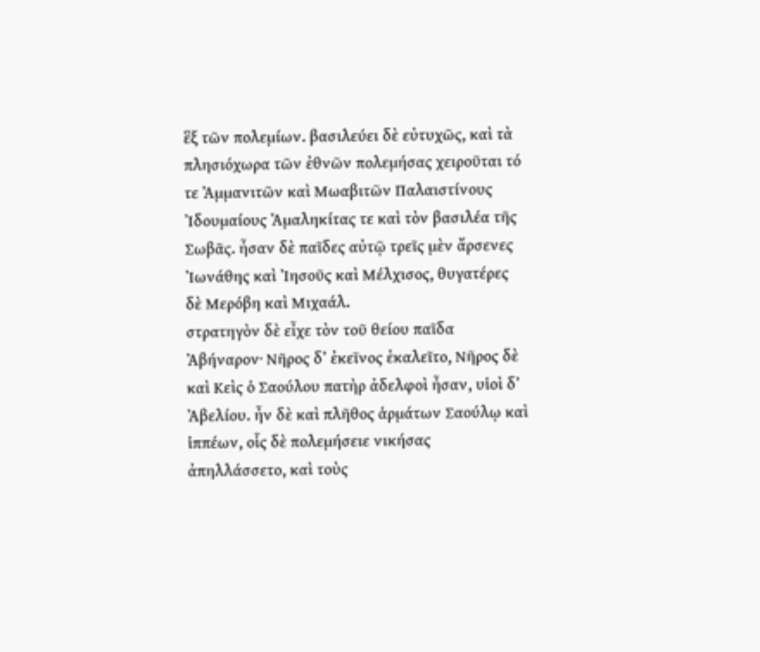ἓξ τῶν πολεμίων. βασιλεύει δὲ εὐτυχῶς, καὶ τὰ πλησιόχωρα τῶν ἐθνῶν πολεμήσας χειροῦται τό τε Ἀμμανιτῶν καὶ Μωαβιτῶν Παλαιστίνους Ἰδουμαίους Ἀμαληκίτας τε καὶ τὸν βασιλέα τῆς Σωβᾶς. ἦσαν δὲ παῖδες αὐτῷ τρεῖς μὲν ἄρσενες Ἰωνάθης καὶ Ἰησοῦς καὶ Μέλχισος, θυγατέρες δὲ Μερόβη καὶ Μιχαάλ.
στρατηγὸν δὲ εἶχε τὸν τοῦ θείου παῖδα Ἀβήναρον· Νῆρος δʼ ἐκεῖνος ἐκαλεῖτο, Νῆρος δὲ καὶ Κεὶς ὁ Σαούλου πατὴρ ἀδελφοὶ ἦσαν, υἱοὶ δʼ Ἀβελίου. ἦν δὲ καὶ πλῆθος ἁρμάτων Σαούλῳ καὶ ἱππέων, οἷς δὲ πολεμήσειε νικήσας ἀπηλλάσσετο, καὶ τοὺς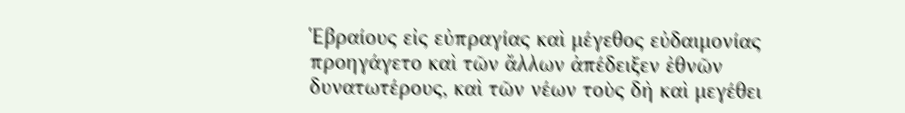Ἑβραίους εἰς εὐπραγίας καὶ μέγεθος εὐδαιμονίας προηγάγετο καὶ τῶν ἄλλων ἀπέδειξεν ἐθνῶν δυνατωτέρους, καὶ τῶν νέων τοὺς δὴ καὶ μεγέθει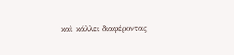καὶ κάλλει διαφέροντας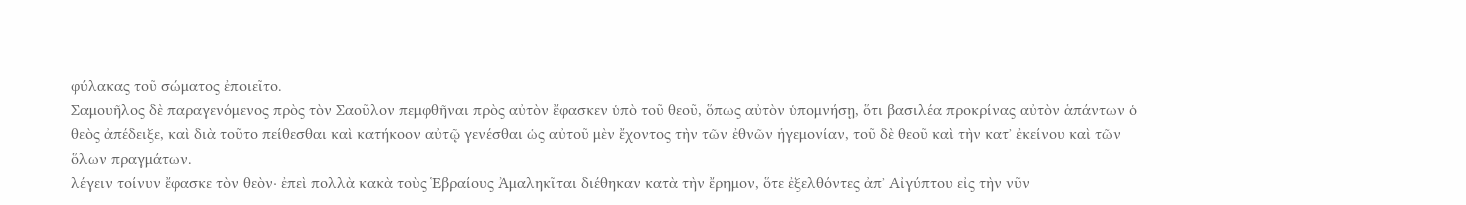φύλακας τοῦ σώματος ἐποιεῖτο.
Σαμουῆλος δὲ παραγενόμενος πρὸς τὸν Σαοῦλον πεμφθῆναι πρὸς αὐτὸν ἔφασκεν ὑπὸ τοῦ θεοῦ, ὅπως αὐτὸν ὑπομνήσῃ, ὅτι βασιλέα προκρίνας αὐτὸν ἁπάντων ὁ θεὸς ἀπέδειξε, καὶ διὰ τοῦτο πείθεσθαι καὶ κατήκοον αὐτῷ γενέσθαι ὡς αὐτοῦ μὲν ἔχοντος τὴν τῶν ἐθνῶν ἡγεμονίαν, τοῦ δὲ θεοῦ καὶ τὴν κατʼ ἐκείνου καὶ τῶν ὅλων πραγμάτων.
λέγειν τοίνυν ἔφασκε τὸν θεὸν· ἐπεὶ πολλὰ κακὰ τοὺς Ἑβραίους Ἀμαληκῖται διέθηκαν κατὰ τὴν ἔρημον, ὅτε ἐξελθόντες ἀπʼ Αἰγύπτου εἰς τὴν νῦν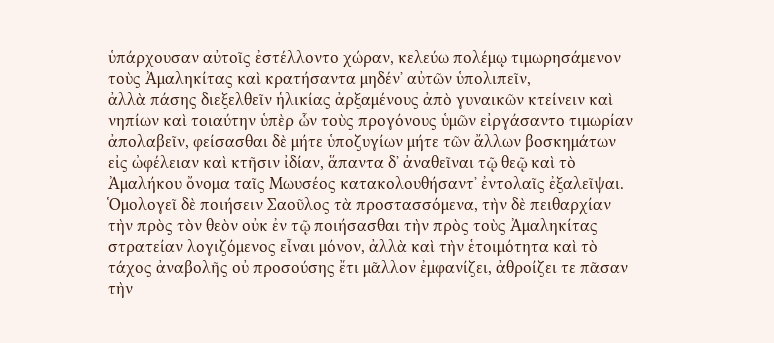ὑπάρχουσαν αὐτοῖς ἐστέλλοντο χώραν, κελεύω πολέμῳ τιμωρησάμενον τοὺς Ἀμαληκίτας καὶ κρατήσαντα μηδένʼ αὐτῶν ὑπολιπεῖν,
ἀλλὰ πάσης διεξελθεῖν ἡλικίας ἀρξαμένους ἀπὸ γυναικῶν κτείνειν καὶ νηπίων καὶ τοιαύτην ὑπὲρ ὧν τοὺς προγόνους ὑμῶν εἰργάσαντο τιμωρίαν ἀπολαβεῖν, φείσασθαι δὲ μήτε ὑποζυγίων μήτε τῶν ἄλλων βοσκημάτων εἰς ὠφέλειαν καὶ κτῆσιν ἰδίαν, ἅπαντα δʼ ἀναθεῖναι τῷ θεῷ καὶ τὸ Ἀμαλήκου ὄνομα ταῖς Μωυσέος κατακολουθήσαντʼ ἐντολαῖς ἐξαλεῖψαι.
Ὁμολογεῖ δὲ ποιήσειν Σαοῦλος τὰ προστασσόμενα, τὴν δὲ πειθαρχίαν τὴν πρὸς τὸν θεὸν οὐκ ἐν τῷ ποιήσασθαι τὴν πρὸς τοὺς Ἀμαληκίτας στρατείαν λογιζόμενος εἶναι μόνον, ἀλλὰ καὶ τὴν ἑτοιμότητα καὶ τὸ τάχος ἀναβολῆς οὐ προσούσης ἔτι μᾶλλον ἐμφανίζει, ἀθροίζει τε πᾶσαν τὴν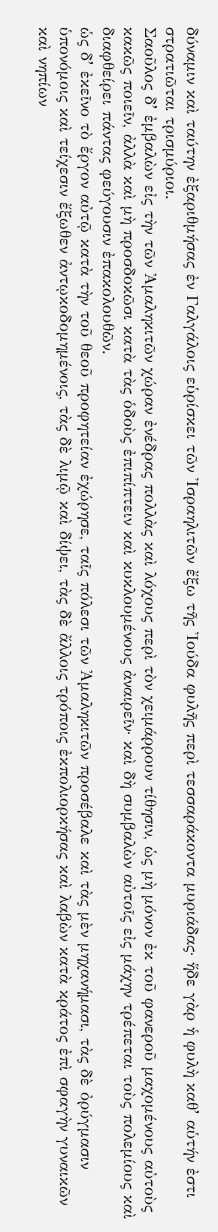δύναμιν καὶ ταύτην ἐξαριθμήσας ἐν Γαλγάλοις εὑρίσκει τῶν Ἰσραηλιτῶν ἔξω τῆς Ἰούδα φυλῆς περὶ τεσσαράκοντα μυριάδας· ἥδε γὰρ ἡ φυλὴ καθʼ αὑτήν ἐστι στρατιῶται τρισμύριοι.
Σαοῦλος δʼ ἐμβαλὼν εἰς τὴν τῶν Ἀμαληκιτῶν χώραν ἐνέδρας πολλὰς καὶ λόχους περὶ τὸν χειμάρρουν τίθησιν, ὡς μὴ μόνον ἐκ τοῦ φανεροῦ μαχομένους αὐτοὺς κακῶς ποιεῖν, ἀλλὰ καὶ μὴ προσδοκῶσι κατὰ τὰς ὁδοὺς ἐπιπίπτειν καὶ κυκλουμένους ἀναιρεῖν· καὶ δὴ συμβαλὼν αὐτοῖς εἰς μάχην τρέπεται τοὺς πολεμίους καὶ διαφθείρει πάντας φεύγουσιν ἐπακολουθῶν.
ὡς δʼ ἐκεῖνο τὸ ἔργον αὐτῷ κατὰ τὴν τοῦ θεοῦ προφητείαν ἐχώρησε, ταῖς πόλεσι τῶν Ἀμαληκιτῶν προσέβαλε καὶ τὰς μὲν μηχανήμασι, τὰς δὲ ὀρύγμασιν ὑπονόμοις καὶ τείχεσιν ἔξωθεν ἀντῳκοδομημένοις, τὰς δὲ λιμῷ καὶ δίψει, τὰς δὲ ἄλλοις τρόποις ἐκπολιορκήσας καὶ λαβὼν κατὰ κράτος ἐπὶ σφαγὴν γυναικῶν καὶ νηπίων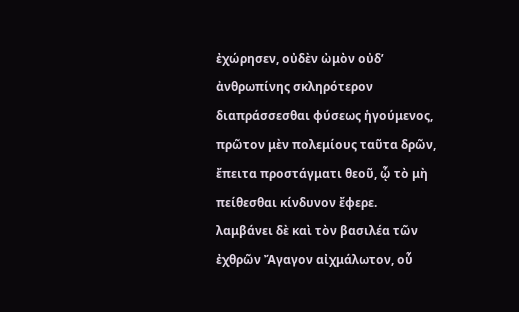ἐχώρησεν, οὐδὲν ὠμὸν οὐδʼ ἀνθρωπίνης σκληρότερον διαπράσσεσθαι φύσεως ἡγούμενος, πρῶτον μὲν πολεμίους ταῦτα δρῶν, ἔπειτα προστάγματι θεοῦ, ᾧ τὸ μὴ πείθεσθαι κίνδυνον ἔφερε.
λαμβάνει δὲ καὶ τὸν βασιλέα τῶν ἐχθρῶν Ἄγαγον αἰχμάλωτον, οὗ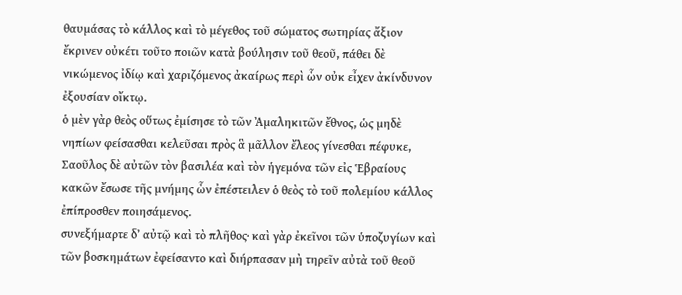θαυμάσας τὸ κάλλος καὶ τὸ μέγεθος τοῦ σώματος σωτηρίας ἄξιον ἔκρινεν οὐκέτι τοῦτο ποιῶν κατὰ βούλησιν τοῦ θεοῦ, πάθει δὲ νικώμενος ἰδίῳ καὶ χαριζόμενος ἀκαίρως περὶ ὧν οὐκ εἶχεν ἀκίνδυνον ἐξουσίαν οἴκτῳ.
ὁ μὲν γὰρ θεὸς οὕτως ἐμίσησε τὸ τῶν Ἀμαληκιτῶν ἔθνος, ὡς μηδὲ νηπίων φείσασθαι κελεῦσαι πρὸς ἃ μᾶλλον ἔλεος γίνεσθαι πέφυκε, Σαοῦλος δὲ αὐτῶν τὸν βασιλέα καὶ τὸν ἡγεμόνα τῶν εἰς Ἑβραίους κακῶν ἔσωσε τῆς μνήμης ὧν ἐπέστειλεν ὁ θεὸς τὸ τοῦ πολεμίου κάλλος ἐπίπροσθεν ποιησάμενος.
συνεξήμαρτε δʼ αὐτῷ καὶ τὸ πλῆθος· καὶ γὰρ ἐκεῖνοι τῶν ὑποζυγίων καὶ τῶν βοσκημάτων ἐφείσαντο καὶ διήρπασαν μὴ τηρεῖν αὐτὰ τοῦ θεοῦ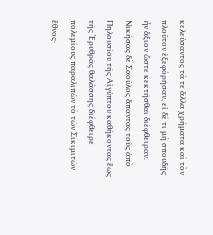κελεύσαντος τά τε ἄλλα χρήματα καὶ τὸν πλοῦτον ἐξεφόρησαν, εἰ δέ τι μὴ σπουδῆς ἦν ἄξιον ὥστε κεκτῆσθαι διέφθειραν.
Νικήσας δὲ Σαοῦλος ἅπαντας τοὺς ἀπὸ Πηλουσίου τῆς Αἰγύπτου καθήκοντας ἕως τῆς Ἐρυθρᾶς θαλάσσης διέφθειρε πολεμίους παραλιπὼν τὸ τῶν Σικιμιτῶν ἔθνος·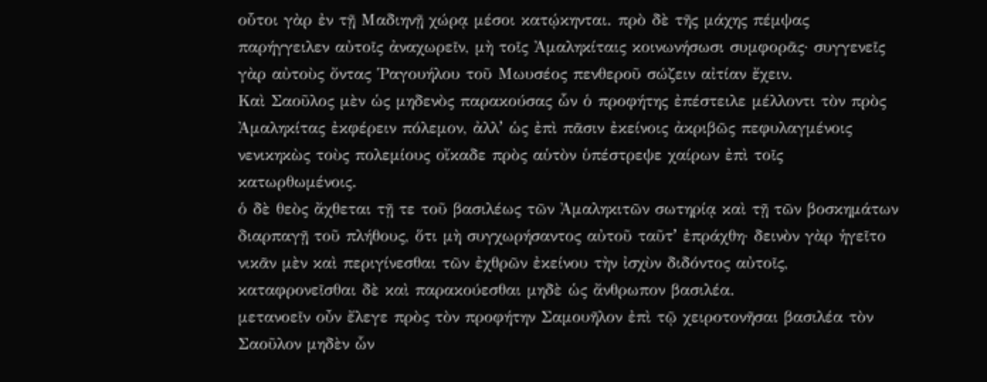οὗτοι γὰρ ἐν τῇ Μαδιηνῇ χώρᾳ μέσοι κατῴκηνται. πρὸ δὲ τῆς μάχης πέμψας παρήγγειλεν αὐτοῖς ἀναχωρεῖν, μὴ τοῖς Ἀμαληκίταις κοινωνήσωσι συμφορᾶς· συγγενεῖς γὰρ αὐτοὺς ὄντας Ῥαγουήλου τοῦ Μωυσέος πενθεροῦ σώζειν αἰτίαν ἔχειν.
Καὶ Σαοῦλος μὲν ὡς μηδενὸς παρακούσας ὧν ὁ προφήτης ἐπέστειλε μέλλοντι τὸν πρὸς Ἀμαληκίτας ἐκφέρειν πόλεμον, ἀλλʼ ὡς ἐπὶ πᾶσιν ἐκείνοις ἀκριβῶς πεφυλαγμένοις νενικηκὼς τοὺς πολεμίους οἴκαδε πρὸς αὑτὸν ὑπέστρεψε χαίρων ἐπὶ τοῖς κατωρθωμένοις.
ὁ δὲ θεὸς ἄχθεται τῇ τε τοῦ βασιλέως τῶν Ἀμαληκιτῶν σωτηρίᾳ καὶ τῇ τῶν βοσκημάτων διαρπαγῇ τοῦ πλήθους, ὅτι μὴ συγχωρήσαντος αὐτοῦ ταῦτʼ ἐπράχθη· δεινὸν γὰρ ἡγεῖτο νικᾶν μὲν καὶ περιγίνεσθαι τῶν ἐχθρῶν ἐκείνου τὴν ἰσχὺν διδόντος αὐτοῖς, καταφρονεῖσθαι δὲ καὶ παρακούεσθαι μηδὲ ὡς ἄνθρωπον βασιλέα.
μετανοεῖν οὖν ἔλεγε πρὸς τὸν προφήτην Σαμουῆλον ἐπὶ τῷ χειροτονῆσαι βασιλέα τὸν Σαοῦλον μηδὲν ὧν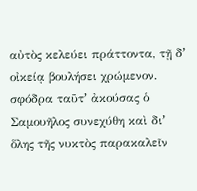αὐτὸς κελεύει πράττοντα, τῇ δʼ οἰκείᾳ βουλήσει χρώμενον. σφόδρα ταῦτʼ ἀκούσας ὁ Σαμουῆλος συνεχύθη καὶ διʼ ὅλης τῆς νυκτὸς παρακαλεῖν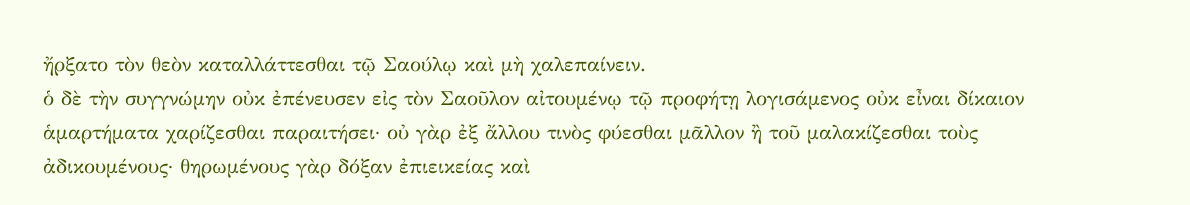ἤρξατο τὸν θεὸν καταλλάττεσθαι τῷ Σαούλῳ καὶ μὴ χαλεπαίνειν.
ὁ δὲ τὴν συγγνώμην οὐκ ἐπένευσεν εἰς τὸν Σαοῦλον αἰτουμένῳ τῷ προφήτῃ λογισάμενος οὐκ εἶναι δίκαιον ἁμαρτήματα χαρίζεσθαι παραιτήσει· οὐ γὰρ ἐξ ἄλλου τινὸς φύεσθαι μᾶλλον ἢ τοῦ μαλακίζεσθαι τοὺς ἀδικουμένους· θηρωμένους γὰρ δόξαν ἐπιεικείας καὶ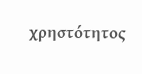χρηστότητος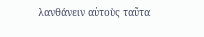λανθάνειν αὐτοὺς ταῦτα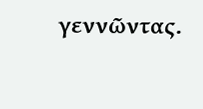γεννῶντας.